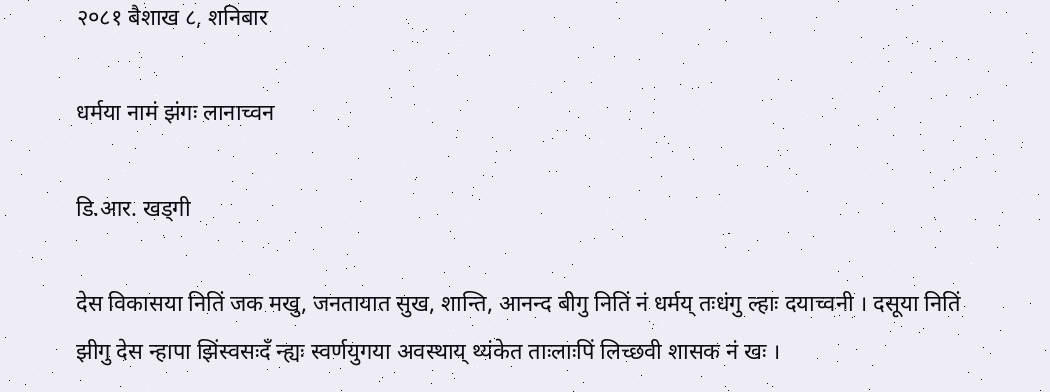२०८१ बैशाख ८, शनिबार

धर्मया नामं झंगः लानाच्वन

डि.आर. खड्गी

देस विकासया नितिं जक मखु, जनतायात सुख, शान्ति, आनन्द बीगु नितिं नं धर्मय् तःधंगु ल्हाः दयाच्वनी । दसूया नितिं झीगु देस न्हापा झिंस्वसःदँ न्ह्यः स्वर्णयुगया अवस्थाय् थ्यंकेत ताःलाःपिं लिच्छवी शासक नं खः ।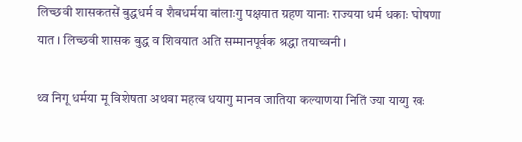लिच्छवी शासकतसें बुद्धधर्म व शैबधर्मया बांलाःगु पक्षयात ग्रहण यानाः राज्यया धर्म धकाः घोषणा यात । लिच्छवी शासक बुद्ध व शिवयात अति सम्मानपूर्वक श्रद्धा तयाच्वनी ।

थ्व निगू धर्मया मू विशेषता अथवा महत्व धयागु मानव जातिया कल्याणया नितिं ज्या याय्गु खः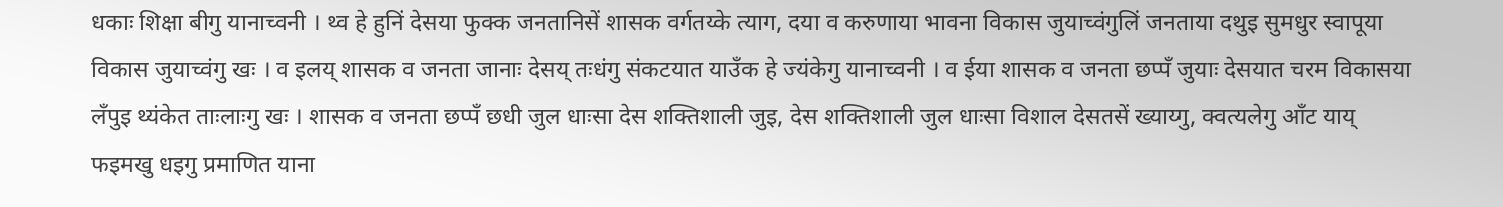धकाः शिक्षा बीगु यानाच्वनी । थ्व हे हुनिं देसया फुक्क जनतानिसें शासक वर्गतय्के त्याग, दया व करुणाया भावना विकास जुयाच्वंगुलिं जनताया दथुइ सुमधुर स्वापूया विकास जुयाच्वंगु खः । व इलय् शासक व जनता जानाः देसय् तःधंगु संकटयात याउँक हे ज्यंकेगु यानाच्वनी । व ईया शासक व जनता छप्पँ जुयाः देसयात चरम विकासया लँपुइ थ्यंकेत ताःलाःगु खः । शासक व जनता छप्पँ छधी जुल धाःसा देस शक्तिशाली जुइ, देस शक्तिशाली जुल धाःसा विशाल देसतसें ख्याय्गु, क्वत्यलेगु आँट याय् फइमखु धइगु प्रमाणित याना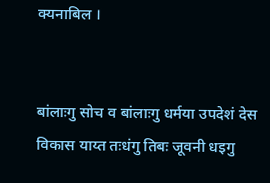क्यनाबिल ।


बांलाःगु सोच व बांलाःगु धर्मया उपदेशं देस विकास याय्त तःधंगु तिबः जूवनी धइगु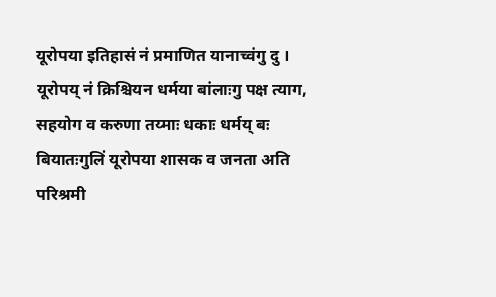यूरोपया इतिहासं नं प्रमाणित यानाच्वंगु दु । यूरोपय् नं क्रिश्चियन धर्मया बांलाःगु पक्ष त्याग, सहयोग व करुणा तय्माः धकाः धर्मय् बः बियातःगुलिं यूरोपया शासक व जनता अति परिश्रमी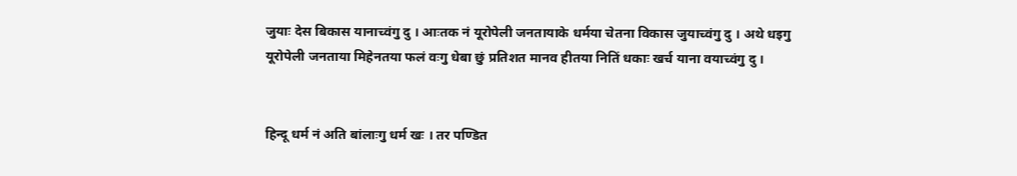जुयाः देस बिकास यानाच्वंगु दु । आःतक नं यूरोपेली जनतायाके धर्मया चेतना विकास जुयाच्वंगु दु । अथे धइगु यूरोपेली जनताया मिहेनतया फलं वःगु धेबा छुं प्रतिशत मानव हीतया नितिं धकाः खर्च याना वयाच्वंगु दु ।


हिन्दू धर्म नं अति बांलाःगु धर्म खः । तर पण्डित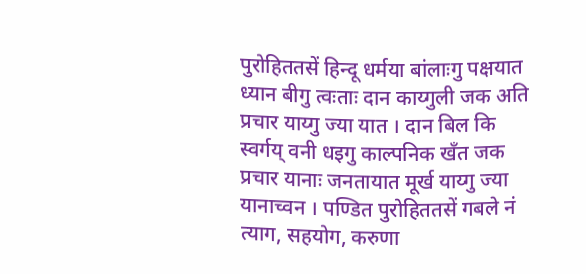पुरोहिततसें हिन्दू धर्मया बांलाःगु पक्षयात ध्यान बीगु त्वःताः दान काय्गुली जक अति प्रचार याय्गु ज्या यात । दान बिल कि स्वर्गय् वनी धइगु काल्पनिक खँत जक प्रचार यानाः जनतायात मूर्ख याय्गु ज्या यानाच्वन । पण्डित पुरोहिततसें गबले नं त्याग, सहयोग, करुणा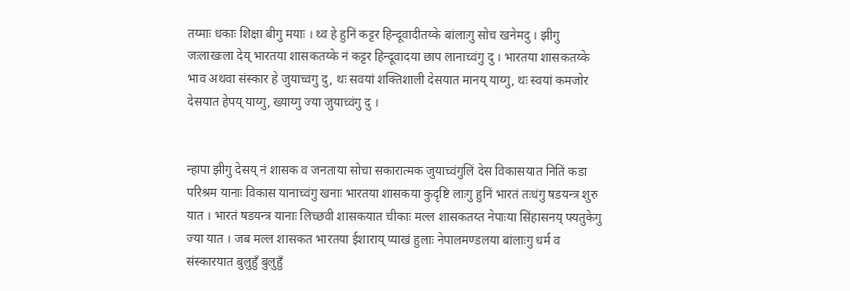तय्माः धकाः शिक्षा बीगु मयाः । थ्व हे हुनिं कट्टर हिन्दूवादीतय्के बांलाःगु सोच खनेमदु । झीगु जःलाखःला देय् भारतया शासकतय्के नं कट्टर हिन्दूवादया छाप लानाच्वंगु दु । भारतया शासकतय्के भाव अथवा संस्कार हे जुयाच्वगु दु, थः सवयां शक्तिशाली देसयात मानय् याय्गु, थः स्वयां कमजोर देसयात हेपय् याय्गु, ख्याय्गु ज्या जुयाच्वंगु दु ।


न्हापा झीगु देसय् नं शासक व जनताया सोचा सकारात्मक जुयाच्वंगुलिं देस विकासयात नितिं कडा परिश्रम यानाः विकास यानाच्वंगु खनाः भारतया शासकया कुदृष्टि लाःगु हुनिं भारतं तःधंगु षडयन्त्र शुरु यात । भारतं षडयन्त्र यानाः लिच्छवी शासकयात चीकाः मल्ल शासकतय्त नेपाःया सिंहासनय् फ्यतुकेगु ज्या यात । जब मल्ल शासकत भारतया ईशाराय् प्याखं हुलाः नेपालमण्डलया बांलाःगु धर्म व संस्कारयात बुलुहुँ बुलुहुँ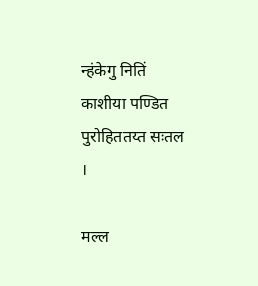न्हंकेगु नितिं काशीया पण्डित पुरोहिततय्त सःतल ।

मल्ल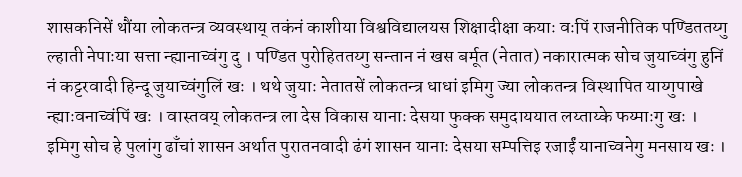शासकनिसें थौंया लोकतन्त्र व्यवस्थाय् तकंनं काशीया विश्वविद्यालयस शिक्षादीक्षा कयाः वःपिं राजनीतिक पण्डिततय्गु ल्हाती नेपाःया सत्ता न्ह्यानाच्वंगु दु । पण्डित पुरोहिततय्गु सन्तान नं खस बर्मूत (नेतात) नकारात्मक सोच जुयाच्वंगु हुनिं नं कट्टरवादी हिन्दू जुयाच्वंगुलिं खः । थथे जुयाः नेतातसें लोकतन्त्र धाधां इमिगु ज्या लोकतन्त्र विस्थापित याय्गुपाखे न्ह्याःवनाच्वंपिं खः । वास्तवय् लोकतन्त्र ला देस विकास यानाः देसया फुक्क समुदाययात लय्ताय्के फय्माःगु खः । इमिगु सोच हे पुलांगु ढाँचां शासन अर्थात पुरातनवादी ढंगं शासन यानाः देसया सम्पत्तिइ रजाईं यानाच्वनेगु मनसाय खः ।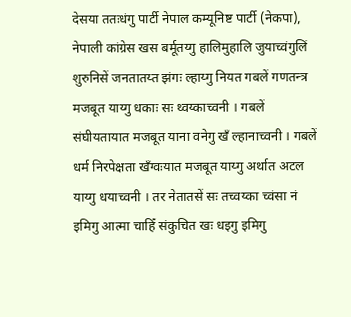देसया ततःधंगु पार्टी नेपाल कम्यूनिष्ट पार्टी (नेकपा), नेपाली कांग्रेस खस बर्मूतय्गु हालिमुहालि जुयाच्वंगुलिं शुरुनिसें जनतातय्त झंगः ल्हाय्गु नियत गबलें गणतन्त्र मजबूत याय्गु धकाः सः थ्वय्काच्वनी । गबलें संघीयतायात मजबूत याना वनेगु खँ ल्हानाच्वनी । गबलें धर्म निरपेक्षता खँग्वःयात मजबूत याय्गु अर्थात अटल याय्गु धयाच्वनी । तर नेतातसें सः तच्वय्का च्वंसा नं इमिगु आत्मा चाहिँ संकुचित खः धइगु इमिगु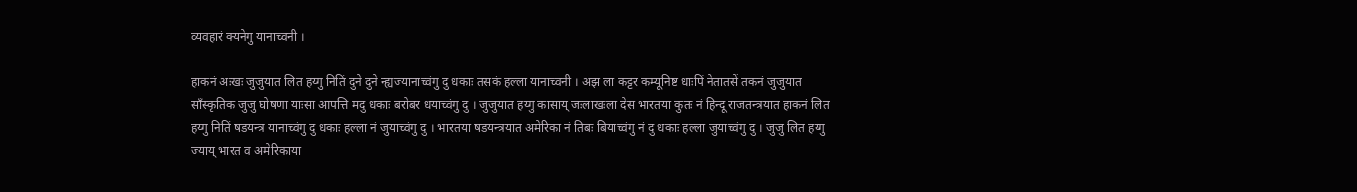व्यवहारं क्यनेगु यानाच्वनी ।

हाकनं अःखः जुजुयात लित हय्गु नितिं दुने दुने न्ह्यज्यानाच्वंगु दु धकाः तसकं हल्ला यानाच्वनी । अझ ला कट्टर कम्यूनिष्ट धाःपिं नेतातसें तकनं जुजुयात साँस्कृतिक जुजु घोषणा याःसा आपत्ति मदु धकाः बरोबर धयाच्वंगु दु । जुजुयात हय्गु कासाय् जःलाखःला देस भारतया कुतः नं हिन्दू राजतन्त्रयात हाकनं लित हय्गु नितिं षडयन्त्र यानाच्वंगु दु धकाः हल्ला नं जुयाच्वंगु दु । भारतया षडयन्त्रयात अमेरिका नं तिबः बियाच्वंगु नं दु धकाः हल्ला जुयाच्वंगु दु । जुजु लित हय्गु ज्याय् भारत व अमेरिकाया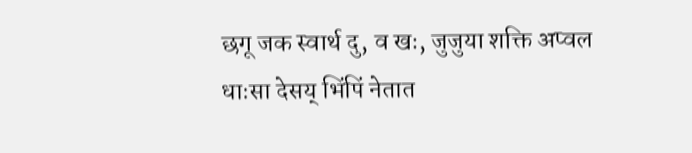छगू जक स्वार्थ दु, व खः, जुजुया शक्ति अप्वल धाःसा देसय् भिंपिं नेतात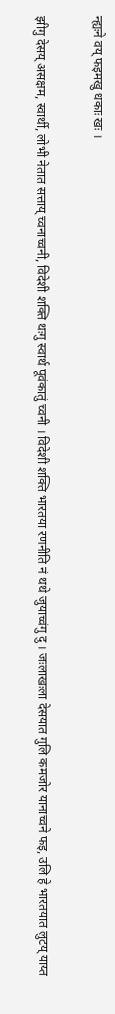न्ह्यःने वय् फइमखु धकाः खः ।

झीगु देसय् असक्षम, स्वार्थी, लोभी नेतात सत्ताय् च्वनाच्वनी, विदेशी शक्ति थःगु स्वार्थ पूवंकातुं च्वनी । विदेशी शक्ति भारतया रणनीति नं थथे जुयाच्वंगु दु । जःलाखःला देसयात गुलि कमजोर यानाच्वने फइ, उलि हे भारतयात लुटय् याय्त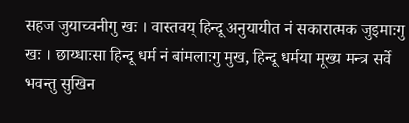सहज जुयाच्वनीगु खः । वास्तवय् हिन्दू अनुयायीत नं सकारात्मक जुइमाःगु खः । छाय्धाःसा हिन्दू धर्म नं बांमलाःगु मुख, हिन्दू धर्मया मूख्य मन्त्र सर्वे भवन्तु सुखिन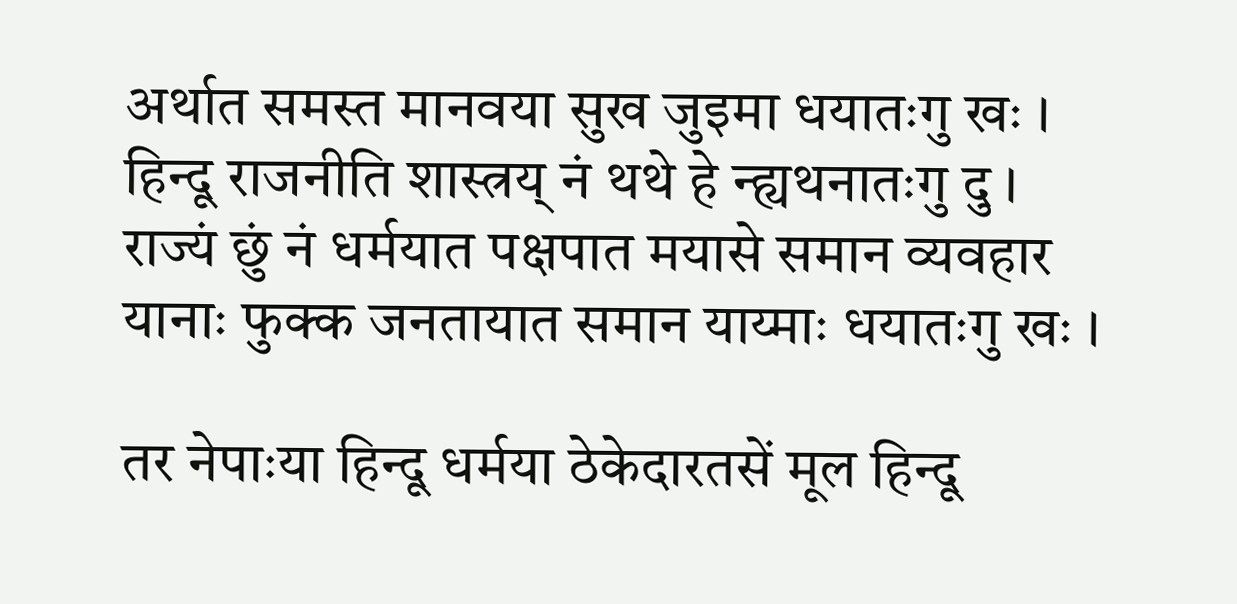अर्थात समस्त मानवया सुख जुइमा धयातःगु खः । हिन्दू राजनीति शास्त्रय् नं थथे हे न्ह्यथनातःगु दु । राज्यं छुं नं धर्मयात पक्षपात मयासे समान व्यवहार यानाः फुक्क जनतायात समान याय्माः धयातःगु खः ।

तर नेपाःया हिन्दू धर्मया ठेकेदारतसें मूल हिन्दू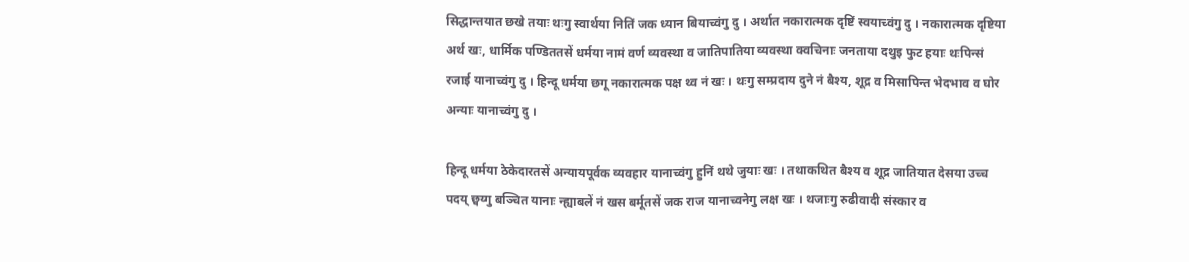सिद्धान्तयात छखे तयाः थःगु स्वार्थया नितिं जक ध्यान बियाच्वंगु दु । अर्थात नकारात्मक दृष्टिं स्वयाच्वंगु दु । नकारात्मक दृष्टिया अर्थ खः, धार्मिक पण्डिततसें धर्मया नामं वर्ण व्यवस्था व जातिपातिया व्यवस्था क्वचिनाः जनताया दथुइ फुट हयाः थःपिन्सं रजाई यानाच्वंगु दु । हिन्दू धर्मया छगू नकारात्मक पक्ष थ्व नं खः । थःगु सम्प्रदाय दुने नं बैश्य, शूद्र व मिसापिन्त भेदभाव व घोर अन्याः यानाच्वंगु दु ।

हिन्दू धर्मया ठेकेदारतसें अन्यायपूर्वक व्यवहार यानाच्वंगु हुनिं थथे जुयाः खः । तथाकथित बैश्य व शूद्र जातियात देसया उच्च पदय् छ्वय्गु बञ्चित यानाः न्ह्याबलें नं खस बर्मूतसें जक राज यानाच्वनेगु लक्ष खः । थजाःगु रुढीवादी संस्कार व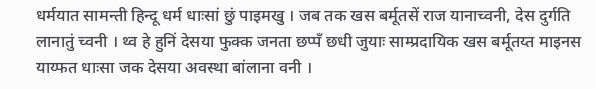धर्मयात सामन्ती हिन्दू धर्म धाःसां छुं पाइमखु । जब तक खस बर्मूतसें राज यानाच्वनी, देस दुर्गति लानातुं च्वनी । थ्व हे हुनिं देसया फुक्क जनता छप्पँ छधी जुयाः साम्प्रदायिक खस बर्मूतय्त माइनस याय्फत धाःसा जक देसया अवस्था बांलाना वनी ।